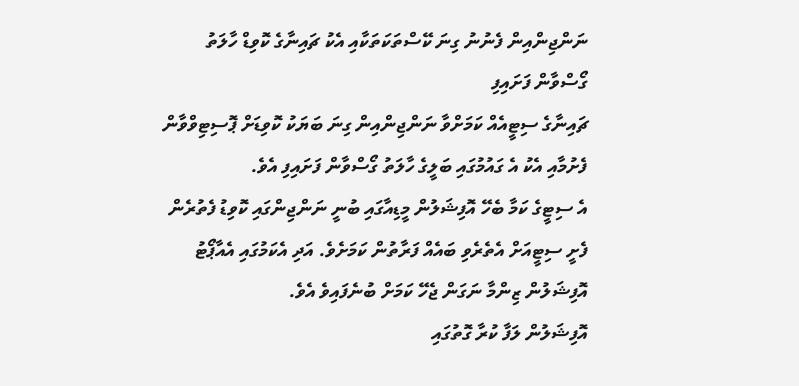ނަންޖިންއިން ފެނުނު ގިނަ ކޭސްތަކަތަކާއި އެކު ޗައިނާގެ ކޮވިޑް ހާލަތު ގޯސްވާން ފަށައިފި
ޗައިނާގެ ސިޓީއެއް ކަމަށްވާ ނަންޖިންއިން ގިނަ ބަޔަކު ކޮވިޑަށް ޕޮސިޓިވްވާން ފެށުމާއި އެކު އެ ގައުމުގައި ބަލީގެ ހާލަތު ގޯސްވާން ފަށައިފި އެވެ.
އެ ސިޓީގެ ކަމާ ބެހޭ އޮފިޝަލުން މީޑިއާގައި ބުނީ ނަންޖިންގައި ކޮވިޑު ފެތުރެން ފެށީ ސިޓީއަށް އެތެރެވި ބައެއް ފަރާތުން ކަމަށެވެ. އަދި އެކަމުގައި އެއާޕޯޓު އޮފިޝަލުން ޒިންމާ ނަގަން ޖެހޭ ކަމަށް ބުނެފައިވެ އެވެ.
އޮފިޝަލުން ލަފާ ކުރާ ގޮތުގައި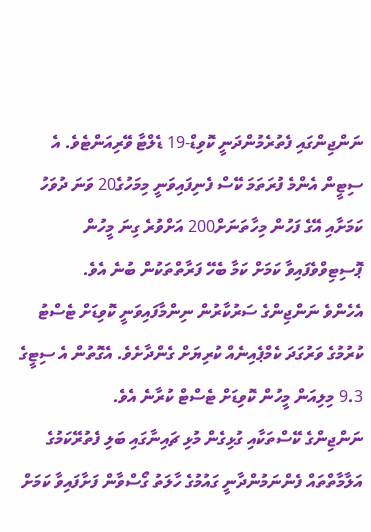ނަންޖިންގައި ފެތުރެމުންދަނީ ކޮވިޑް-19 ޑެލްޓާ ވޭރިއަންޓެވެ. އެ ސިޓީން އެންމެ ފުރަތަމަ ކޭސް ފެނިފައިވަނީ މިމަހުގެ20 ވަނަ ދުވަހު ކަމަށާއި އޭގެ ފަހުން މިހާތަނަށް200 އަށްވުރެ ގިނަ މީހުން ޕޮސިޓިވްވެފައިވާ ކަމަށް ކަމާ ބެހޭ ފަރާތްތަކުން ބުނެ އެވެ.
އެހެންވެ ނަންޖިންގެ ސަރުކާރުން ނިންމާފައިވަނީ ކޮވިޑަށް ޓެސްޓު ކުރުމުގެ ވަރުގަދަ ކެމްޕެއިނެއް ކުރިޔަށް ގެންދާށެވެ. އެގޮތުން އެ ސިޓީގެ 9.3 މިލިއަން މީހުން ކޮވިޑަށް ޓެސްޓް ކުރާނެ އެވެ.
ނަންޖިންގެ ކޭސްތަކާއި ގުޅިގެން މުޅި ޗައިނާގައި ބަލި ފެތުރޭކަމުގެ އަލާމާތްތައް ފެންނަމުންދާނީ ގައުމުގެ ހާލަތު ގޯސްވާން ފަށާފައިވާ ކަމަށް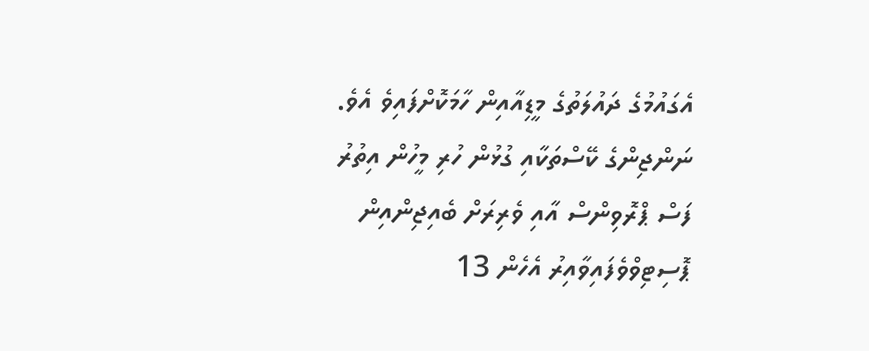އެގައުމުގެ ދައުލަތުގެ މީޑިއާއިން ހާމަކޮށްފައިވެ އެވެ. ނަންޖިންގެ ކޭސްތަކާއި ގުޅުން ހުރި މީހުން އިތުރު ފަސް ޕްރޮވިންސް އާއި ވެރިރަށް ބެއިޖިންއިން ޕޮސިޓިވްވެފައިވާއިރު އެހެން 13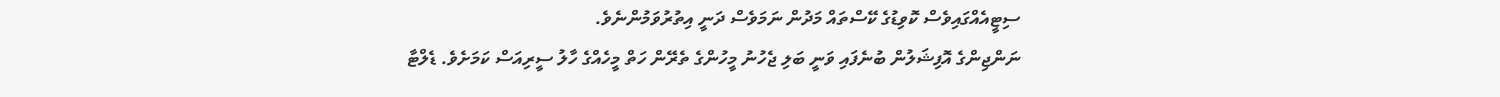ސިޓީއެއްގައިވެސް ކޮވިޑުގެ ކޭސްތައް މަދުން ނަމަވެސް ދަނީ އިތުރުވަމުންނެވެ.
ނަންޖިންގެ އޮފިޝަލުން ބުނެފައި ވަނީ ބަލި ޖެހުނު މީހުންގެ ތެރޭން ހަތް މީހެއްގެ ހާލު ސީރިއަސް ކަމަށެވެ. ޑެލްޓާ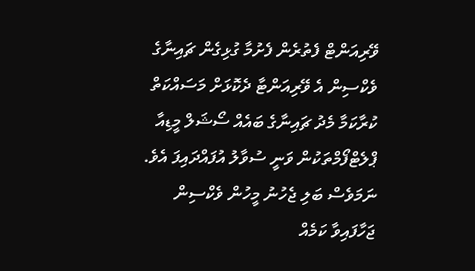ވޭރިއަންޓް ފެތުރެން ފެށުމާ ގުޅިގެން ޗައިނާގެ ވެކްސިން އެ ވޭރިއަންޓާ ދެކޮޅަށް މަސައްކަތް ކުރާކަމާ މެދު ޗައިނާގެ ބައެއް ސޯޝަލް މީޑިއާ ޕްލެޓްފޯމްތަކުން ވަނީ ސުވާލު އުފައްދައިފަ އެވެ. ނަމަވެސް ބަލި ޖެހުނު މީހުން ވެކްސިން ޖަހާފައިވާ ކަމެއް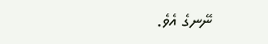ނޭނގެ އެވެ.